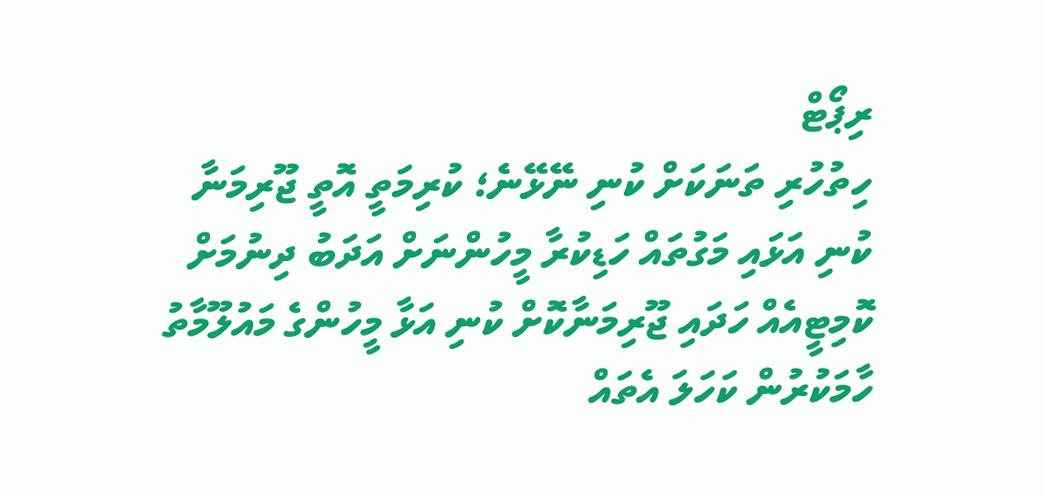ރިޕޯޓް
ހިތުހުރި ތަނަކަށް ކުނި ނޭޅޭނެ؛ ކުރިމަތީ އޮތީ ޖޫރިމަނާ
ކުނި އަޅައި މަގުތައް ހަޑިކުރާ މީހުންނަށް އަދަބު ދިނުމަށް ކޮމިޓީއެއް ހަދައި ޖޫރިމަނާކޮށް ކުނި އަޅާ މީހުންގެ މައުލޫމާތު ހާމަކުރުން ކަހަލަ އެތައް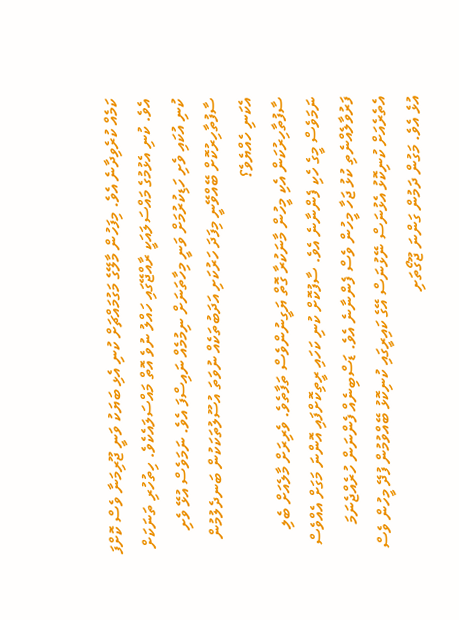ކަމެއް ކުރެވިދާނެ އެވެ. މިފަހުން މާލޭގެ މަގުމައްޗަށް ކުނި އެޅި ބަޔަކު ވަނީ ޖޫރިމަނާ ވެސް ކޮށްފަ އެވެ. ކުނި އެޅުމުގެ މައްސަލައަކީ ރާއްޖޭގައި ހައްލު ނުވެ އޮތް މައްސަލައެކެވެ. ހިތުހުރި ތަނަކަށް ކުނި އުކައި ވެށި ހަޑިކުރުމަށް ވަނީ މިހާތަނަށް ނިމުމެއް ނައިސްފަ އެވެ. ނަމަވެސް އުޅޭ ވެށި ސާފުތާހިރުކޮށް ބޭއްވޭނީ މިފަދަ ހަރުކަށި އަދަބުތަކެއް ނުވަތަ އުސޫލުތަކަކުން ބަނދެލުމުން އެކަނި ހެއްޔެވެ؟
ސާފުތާހިރުކަން އެކި މީހުން މާނަކުރާ ގޮތް ޔަގީނުންވެސް ތަފާތެވެ. ވެރިރަށް މާލެއަށް ބެލި ނަމަވެސް މީގެ ހެކި ފެންނާނެ އެވެ. ސާފުކޮށް ކުނި ކަހައި ރީތިކޮށްފައި އޮންނަ މަގަށް އެއްވެސް ފަރުވާލެއްނެތި ކުޅު ޖަހާ މީހުން ވެސް ފެންނާނެ އެވެ. ޑަސްބިނެއް ފެންނަން ހުރެއްޖެނަމަ އެތެރެއަށް ކުނިކޮޅު އެޅުނަސް ނޭޅުނަސް އޭގެ ކައިރީގައި ކުނިކޮޅު ބޭއްވުމުން ފުދޭ މީހުން ވެސް އުޅެ އެވެ. މަގުން ދަމުން ގަންނަ ޖޫގޯތަށި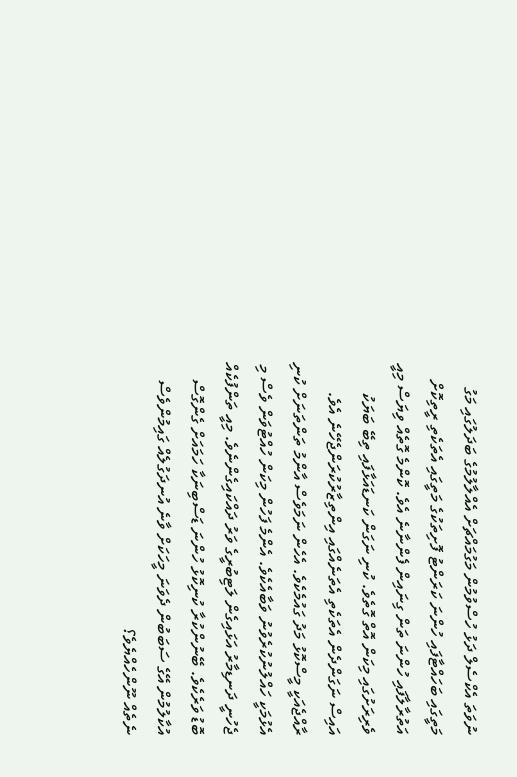ނުވަތަ އެކްސެލް ދަޅު ހުސްވުމުން މަގުމައްޗަށް އެއްލާލުމުގެ ބަދަލުގައި މަގު މަތީގައި ބަހައްޓާފައި ހުންނަ ކަރަންޓު ފޮށިތަކުގެ މަތީގައި އެތަކެތި ރީތިކޮށް އަތުރާލާފައި ހުންނަ ތަން ގިނައިން ފެންނާނެ އެވެ. ކޮންމެ ގޮތެއް ވިޔަސް މިއީ ވެރިރަށުގައި މިކަން އޮތް ގޮތެވެ. ކުނި ނަގަން ކަނޑައަޅާފައި ތިބޭ ބަޔަކު އައިސް ނަގަންދެން އެތަކެތި އެތަނެއްގައި އިންތިޒާރުކުރަންޖެހޭނެ އެވެ.
ރާއްޖެއަކީ މީސްކޮޅު މަދު ގައުމެކެވެ. އެހެން ނަމަވެސް އާންމު ތަންތަނަށް ކުނި އެޅުމަކީ ހައްލުނުކުރެވުނު ވަބާއެކެވެ. އެންމެ ފަހުން މިކަން ހުއްޓުވަން ވެސް މި ޖެހުނީ ދަނޑިމާރު އަޅައިގެން ލަޓިބުރީގެ ވަރު ދައްކައިގެންނެވެ. މިއީ ތަންފުކެއް ބޮޑު ވަރެކެވެ. ބޭނުންކުރާ ކުނިކޮޅު ހުންނަ ޑަސްބިނަކާ ހަމައަށް ގެންގޮސް އުކާލުމުން އޭގެ ސަބަބުން ދެވަނަ މީހަކަށް ވާނެ އުނދަގުލެއް ގައިމުންވެސް ނެތެއް ނޫންހެއްޔެވެ؟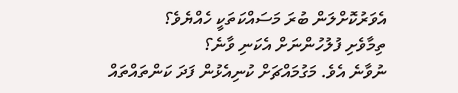އެވަރުކޮށްލަން ބުރަ މަސައްކަތަކީ ހެއްޔެވެ؟
ތިމާވެށި ފުލުހުންނަށް އެކަނި ވާނެ؟
ނުވާނެ އެވެ. މަގުމައްޗަށް ކުނިއެޅުން ފަދަ ކަންތައްތައް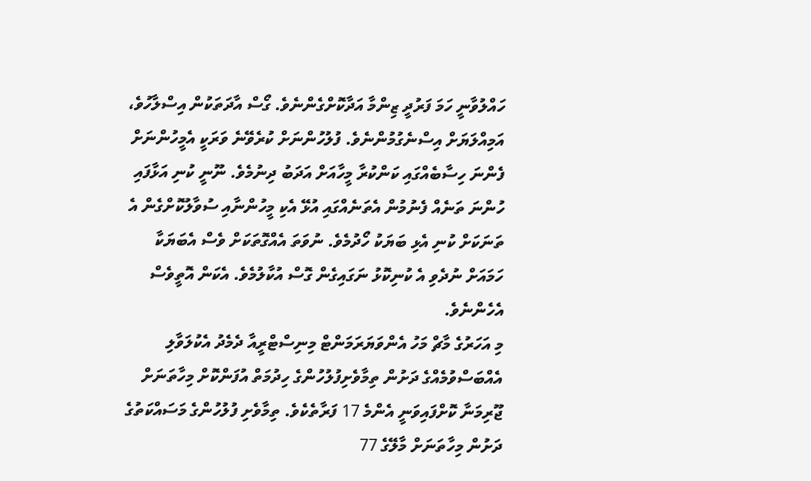ހައްލުވާނީ ހަމަ ފަރުދީ ޒިންމާ އަދާކޮށްގެންނެވެ. ގޯސް އާދަތަކުން އިސްލާހުވެ، އަމިއްލަޔަށް އިސްނެގުމުންނެވެ. ފުލުހުންނަށް ކުރެވޭނެ ވަރަކީ އެމީހުންނަށް ފެންނަ ހިސާބެއްގައި ކަންކުރާ މީހާއަށް އަދަބު ދިނުމެވެ. ނޫނީ ކުނި އަޅާފައި ހުންނަ ތަނެއް ފެނުމުން އެތަނެއްގައި އުޅޭ އެކި މީހުންނާއި ސުވާލުކޮށްގެން އެ ތަނަކަށް ކުނި އެޅި ބަޔަކު ހޯދުމެވެ. ނުވަތަ އެއްގޮތަކަށް ވެސް އެބަޔަކާ ހަމައަށް ނުދެވި އެ ކުނިކޮޅު ނަގައިގެން ގޮސް އުކާލުމެވެ. އެކަން އޮތީވެސް އެހެންނެވެ.
މި އަހަރުގެ މާޗް މަހު އެންވަޔަރަމަންޓް މިނިސްޓްރީއާ ދެމެދު އެކުލަވާލި އެއްބަސްވުމެއްގެ ދަށުން ތިމާވެށިފުލުހުންގެ ހިދުމަތް އުފަންކޮށް މިހާތަނަށް ޖޫރިމަނާ ކޮށްފައިވަނީ އެންމެ 17 ފަރާތެކެވެ. ތިމާވެށި ފުލުހުންގެ މަސައްކަތުގެ ދަށުން މިހާތަނަށް މާލޭގެ 77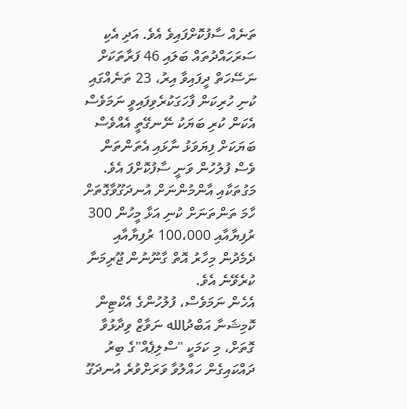ތަނެއް ސާފުކޮށްފައިވެ އެވެ. އަދި އެކި ސަރަހައްދުތައް ބަލައި 46 ފަރާތަކަށް ނަސޭހަތް ދީފައިވާ އިރު، 23 ތަނެއްގައި ކުނި ހުރިކަން ފާހަގަކުރެވިފައިވީ ނަމަވެސް އެކަން ކުރި ބަޔަކު ނޭނގޭތީ އެއްވެސް ބަޔަކަށް ފިޔަވަޅު ނާޅައި އެތަންތަން ވެސް ފުލުހުން ވަނީ ސާފުކޮށްފަ އެވެ.
މަގުތަކާއި އާންމުންނަށް އުނދަގޫވާގޮތަށް ހާމަ ތަންތަނަށް ކުނި އަޅާ މީހުން 300 ރުފިޔާއާއި 100،000 ރުފިޔާއާއި ދެމެދުން މިހާރު އޮތް ގާނޫނުން ޖޫރިމަނާ ކުރެވޭނެ އެވެ.
އެހެން ނަމަވެސް، ފުލުހުންގެ އެކްޓިން ކޮމިޝަނާ އަބްދުالله ނަވާޒް ވިދާޅުވާ ގޮތަށް، މި ކަމަކީ "ސްލިޕެއް"ގެ ބިރު ދައްކައިގެން ހައްލުވާ ވަރަށްވުރެ އުނދަގޫ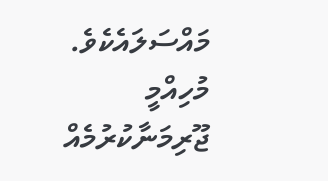މައްސަލައެކެވެ. މުހިއްމީ ޖޫރިމަނާކުރުމެއް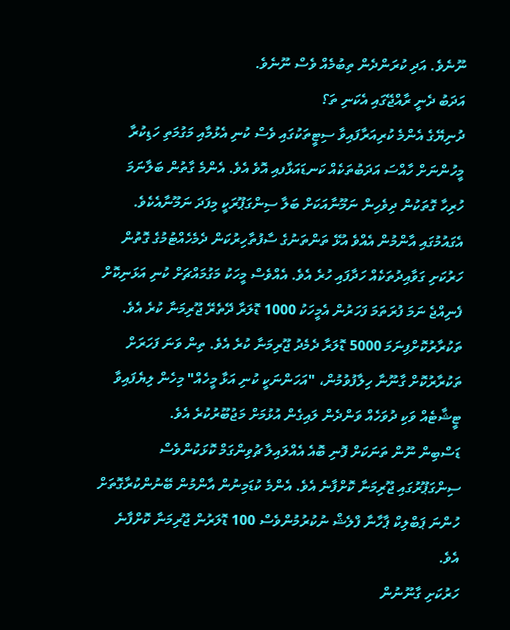ނޫނެވެ. އަދި ކުރަންދެން ތިބުމެއް ވެސް ނޫނެވެ.
އަދަބު ދެނީ ރާއްޖޭގައި އެކަނި ތަ؟
ދުނިޔޭގެ އެންމެ ކުރިއަރާފައިވާ ސިޓީތަކުގައި ވެސް ކުނި އެޅުމާއި މަގުމަތި ހަޑިކުރާ މީހުންނަށް ހާއްސަ އަދަބުތަކެއް ކަނޑައަޅާފއި އޮވެ އެވެ. އެންމެ ގާތުން ބަލާނަމަ ހުރިހާ ގޮތަކުން ދިވެހިން ނަމޫނާއަކަށް ބަލާ ސިންގަޕޫރަކީ މިފަދަ ނަމޫނާއެކެވެ. އެގައުމުގައި އާންމުން އެއްވެ އުޅޭ ތަންތަނުގެ ސާފުތާހިރުކަން ދެމެހެއްޓުމުގެ ގޮތުން ހަރުކަށި ގަވާއިދުތަކެއް ހަދާފައި ހުރެ އެވެ. އެއްވެސް މީހަކު މަގުމައްޗަށް ކުނި އަޅަނިކޮށް ފެނިއްޖެ ނަމަ ފުރަތަމަ ފަހަރުން އެމީހަކު 1000 ޑޮލަރާ ދޭތެރޭ ޖޫރިމަނާ ކުރެ އެވެ. ތަކުރާރުކޮށްފިނަމަ 5000 ޑޮލަރާ ދެމެދު ޖޫރިމަނާ ކުރެ އެވެ. ތިން ވަނަ ފަހަރަށް ތަކުރާރުކޮށް ގާނޫނާ ހިލާފުވުމުން، "އަހަންނަކީ ކުނި އަޅާ މީހެއް" މިހެން ލިޔެފައިވާ ޓީޝާޓެއް ވަކި ދުވަހެއް ވަންދެން ލައިގެން އުޅުމަށް މަޖުބޫރުކުރެ އެވެ.
ޑަސްބިން ނޫން ތަނަކަށް ފޮނި ބޮއެ އެއްލައިލާ ޗުވިންގަމް ކޮޅަކުންވެސް ސިންގަޕޫރުގައި ޖޫރިމަނާ ކޮށްފާނެ އެވެ. އެންމެ ކުޑަމިނުން އާންމުން ބޭނުންކުރާގޮތަށް ހުންނަ ޕަބްލިކް ޕާހާނާ ފްލެޝް ނުކުރުމުންވެސް 100 ޑޮލަރުން ޖޫރިމަނާ ކޮށްފާނެ އެވެ.
ހަރުކަށި ގާނޫނުން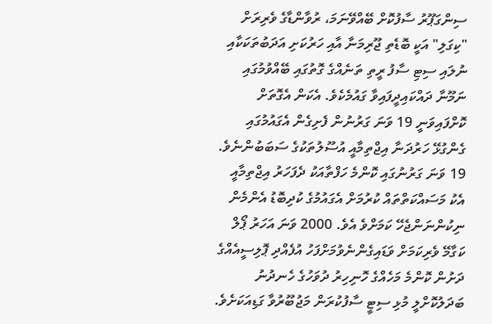ސިންގަޕޫރު ސާފުކޮށް ބޭއްވޭނަމަ، ރުވާންޑާގެ ވެރިރަށް "ކިގަލި" އަކީ ބޮޑެތި ޖޫރިމަނާ އާއި ހަރުކަށި އަދަބުތަކަކާއި ނުލައި ސިޓި ސާފު ރީތި ތަނެއްގެ ގޮތުގައި ބޭއްވުމުގައި ނަމޫނާ ދައްކައިދީފައިވާ ގައުމެކެވެ. އެކަން އެގޮތަށް ކޮށްފައިވަނީ 19 ވަނަ ގަރުނުން ފެށިގެން އެގައުމުގައި ގެންގުޅޭ ހަރުދަނާ އިޖްތިމާއީ އުސޫލުތަކުގެ ސަބަބުންނެވެ. 19 ވަނަ ގަރުނުގައި ކޮންމެ ހަފްތާއަކު ދެފަހަރު އިޖްތިމާއީ އެކު މަސައްކަތްތައް ކުރުމަށް އެގައުމުގެ ކުދިބޮޑު އެންމެން ނިކުންނަންޖެހޭ ކަމަށްވެ އެވެ. 2000 ވަނަ އަހަރު ޕޯލް ކަގާމޭ ވެރިކަމަށް ވަޑައިގެންނެވުމަށްފަހު އުފެއްދި ޕޮލިސީއެއްގެ ދަށުން ކޮންމެ މަހެއްގެ ހޮނިހިރު ދުވަހުގެ ހެނދުނު ބަދަލުކޮށްލީ މުޅި ސިޓީ ސާފުކުރަން މަޖުބޫރުވާ ގަޑިއަކަށެވެ.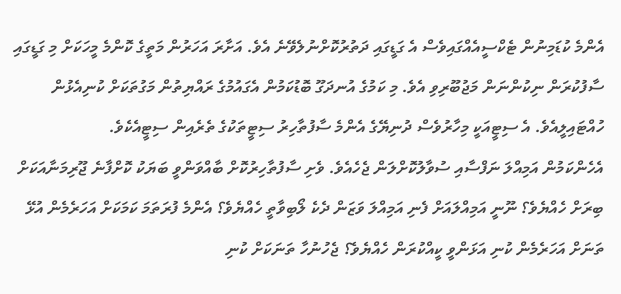އެންމެ ކުޑަމިނުން ޓެކްސީއެއްގައިވެސް އެ ގަޑީގައި ދަތުރުކޮށްނުލެވޭނެ އެވެ. އަށާރަ އަހަރުން މަތީގެ ކޮންމެ މީހަކަށް މި ގަޑީގައި ސާފުކުރަން ނިކުންނަން މަޖުބޫރިވި އެވެ. މި ކަމުގެ އުނދަގޫ ބޮޑުކަމުން އެގައުމުގެ ރައްޔިތުން މަގުތަކަށް ކުނިއެޅުން ހުއްޓައިލީއެވެ. އެ ސިޓީއަކީ މިހާރުވެސް ދުނިޔޭގެ އެންމެ ސާފުތާހިރު ސިޓީތަކުގެ ތެރެއިން ސިޓީއެކެވެ.
އެހެންކަމުން އަމިއްލަ ނަފްސާއި ސުވާލުކޮށްލަން ޖެހެއެވެ. ވެށި ސާފުތާހިރުކޮށް ބާއްވަންވީ ބަޔަކު ކޮށްފާނެ ޖޫރިމަނާއަކަށް ބިރަށް ހެއްޔެވެ؟ ނޫނީ އަމިއްލައަށް ފެނި އަމިއްލަ ވަޒަން ދެކެ ލޯބިވާތީ ހެއްޔެވެ؟ އެންމެ ފުރަތަމަ ކަމަކަށް އަހަރެމެން އުޅޭ ތަނަށް އަހަރެމެން ކުނި އަޅަންވީ ކީއްކުރަން ހެއްޔެވެ؟ ޖެހުނުހާ ތަނަކަށް ކުނި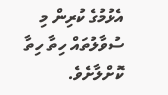އެޅުމުގެ ކުރިން މި ސުވާލުތައް ހިތާ ހިތާ ކޮށްލާށެވެ.